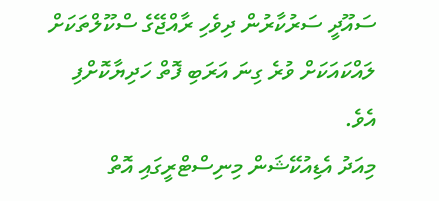ސައޫދީ ސަރުކާރުން ދިވެހި ރާއްޖޭގެ ސްކޫލްތަކަށް ލައްކައަކަށް ވުރެ ގިނަ އަރަބި ފޮތް ހަދިޔާކޮށްފި އެވެ.
މިއަދު އެޑިއުކޭޝަން މިނިސްޓްރީގައި އޮތް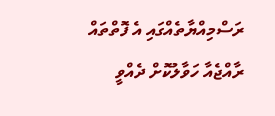ރަސްމިއްޔާތެއްގައި އެ ފޮތްތައް ރާއްޖެއާ ހަވާލުކޮށް ދެއްވީ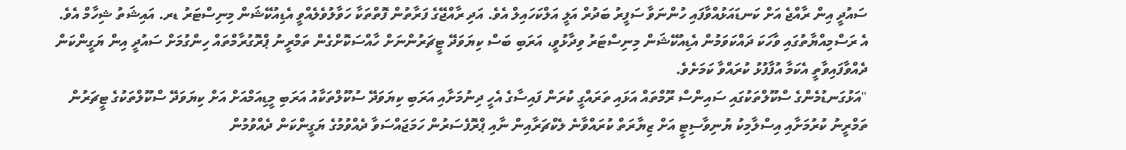ސައުދީ އިން ރާއްޖެ އަށް ކަނޑައަޅުއްވާފައި ހުންނަވާ ސަފީރު ބަދުރް އަލީ އަލްކަހައިލް އެވެ. އަދި ރާއްޖޭގެ ފަރާތުން ފޮތްތަކާ ހަވާލުވެލެއްވީ އެޑިއުކޭޝަން މިނިސްޓަރު ޑރ. އައިޝަތު ޝިހާމް އެވެ.
އެ ރަސްމިއްޔާތުގައި ވާހަކަ ދައްކަވަމުން އެޑިއުކޭޝަން މިނިސްޓަރު ވިދާޅުވީ، އަރަބި ބަސް ކިޔަވަދޭ ޓީޗަރުންނަށް ހާއްސަކޮށްގެން ތަމްރީނު ޕްރޮގުރާމްތައް ހިންގުމަށް ސައުދީ އިން ޔަގީންކަން ދެއްވާފައިވާތީ އެކަމާ އުފާފުޅު ކުރައްވާ ކަމަށެވެ.
"އަޅުގަނޑުމެންގެ ސްކޫލްތަކުގައި ސައިންސް ރޫމްތައް އަޅައި ތަރައްގީ ކުރަން ފައިސާގެ އެހީ ދިނުމަށާއި އަރަބި ކިޔަވަދޭ ސުކޫލްތަކާއު އަރަބި މީޑިއަމްއަށް އަށް ކިޔަވަދޭ ސްކޫލްތަކުގެ ޓީޗަރުން ތަމްރީނު ކުރުމަށާއި އިސްލާމިކު ޔުނިވާސިޓީ އަށް ޒިޔާރަތް ކުރައްވާނެ ލެކްޗަރާއިން ނާއި ޕްރޮފެސަރުން ހަމަޖައްސަވާ ދެއްވުމުގެ ޔަގީންކަން ދެއްވުމުން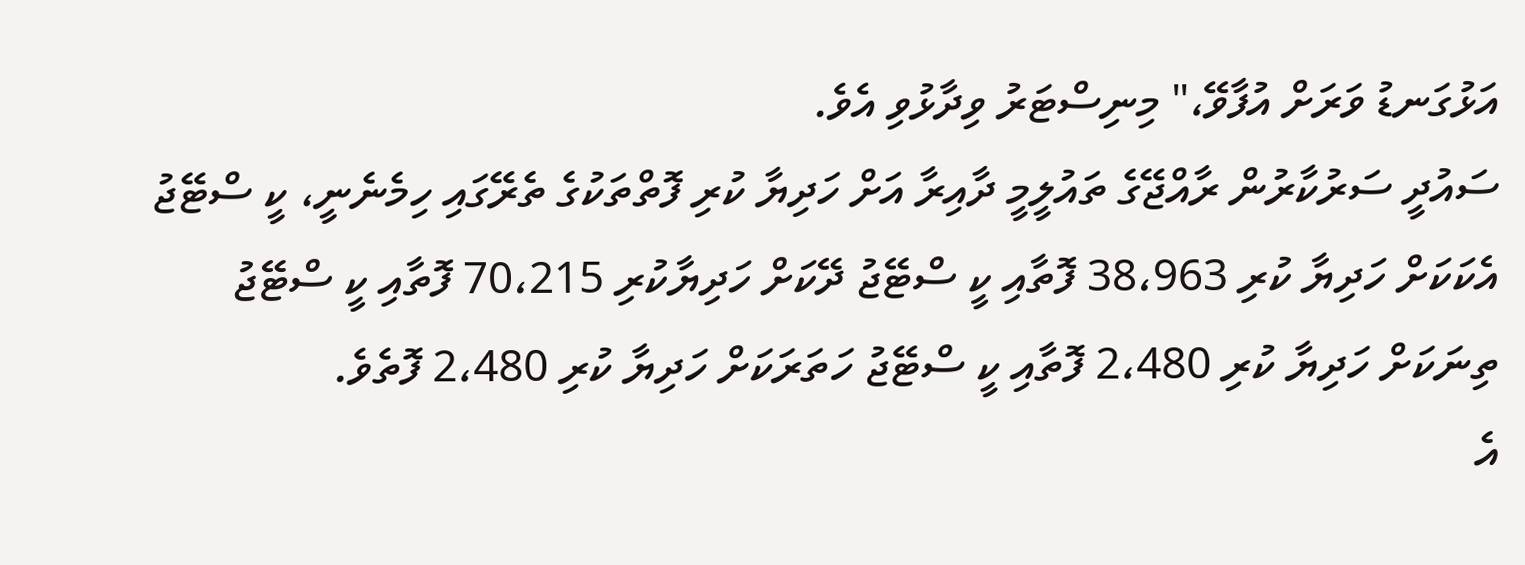އަޅުގަނޑު ވަރަށް އުފާވޭ،" މިނިސްޓަރު ވިދާޅުވި އެވެ.
ސައުދީ ސަރުކާރުން ރާއްޖޭގެ ތައުލީމީ ދާއިރާ އަށް ހަދިޔާ ކުރި ފޮތްތަކުގެ ތެރޭގައި ހިމެނެނީ، ކީ ސްޓޭޖު އެކަކަށް ހަދިޔާ ކުރި 38،963 ފޮތާއި ކީ ސްޓޭޖު ދޭކަށް ހަދިޔާކުރި 70،215 ފޮތާއި ކީ ސްޓޭޖު ތިނަކަށް ހަދިޔާ ކުރި 2،480 ފޮތާއި ކީ ސްޓޭޖު ހަތަރަކަށް ހަދިޔާ ކުރި 2،480 ފޮތެވެ.
އެ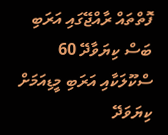ފޮތްތައް ރާއްޖޭގައި އަރަބި ބަސް ކިޔަވާދޭ 60 ސްކޫލަކާއި އަރަބި މީޑިއަމަށް ކިޔަވަދޭ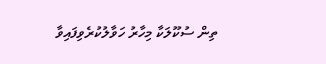ތިން ސުކޫލަކާ މިހާރު ހަވާލުކުރެވިފައިވާ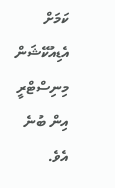ކަމަށް އެޑިއުކޭޝަން މިނިސްޓްރީ އިން ބުނެ އެވެ.